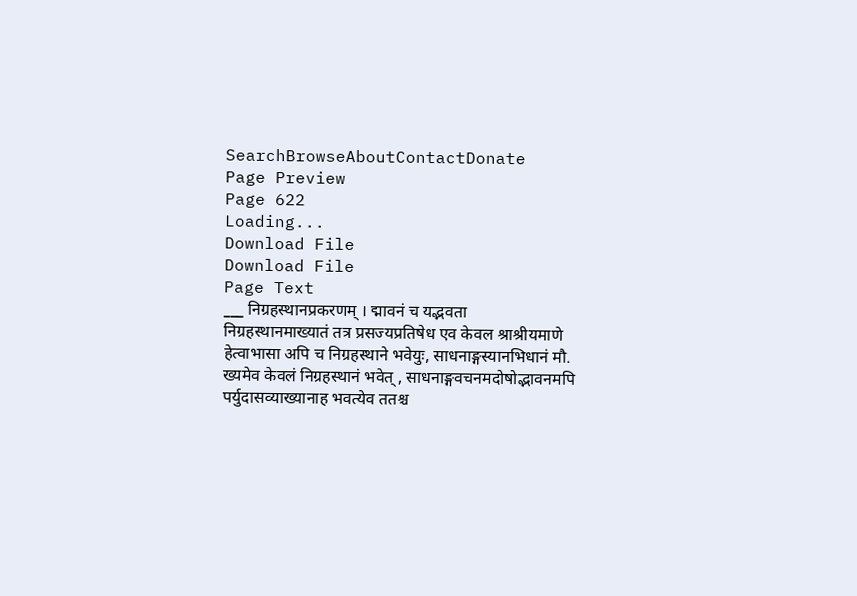SearchBrowseAboutContactDonate
Page Preview
Page 622
Loading...
Download File
Download File
Page Text
___ निग्रहस्थानप्रकरणम् । द्मावनं च यद्भवता निग्रहस्थानमाख्यातं तत्र प्रसज्यप्रतिषेध एव केवल श्राश्रीयमाणे हेत्वाभासा अपि च निग्रहस्थाने भवेयुः, साधनाङ्गस्यानभिधानं मौ. ख्यमेव केवलं निग्रहस्थानं भवेत् , साधनाङ्गवचनमदोषोद्भावनमपि पर्युदासव्याख्यानाह भवत्येव ततश्च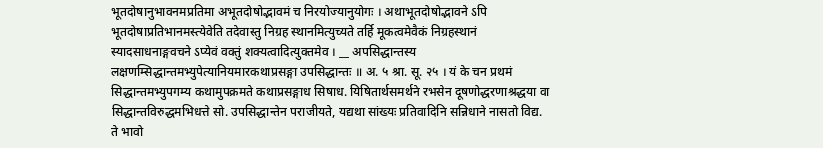भूतदोषानुभावनमप्रतिमा अभूतदोषोद्भावमं च निरयोज्यानुयोगः । अथाभूतदोषोद्भावने ऽपि भूतदोषाप्रतिभानमस्त्येवेति तदेवास्तु निग्रह स्थानमित्युच्यते तर्हि मूकत्वमेवैकं निग्रहस्थानं स्यादसाधनाङ्गवचने ऽप्येवं वक्तुं शक्यत्वादित्युक्तमेव । __ अपसिद्धान्तस्य लक्षणम्सिद्धान्तमभ्युपेत्यानियमारकथाप्रसङ्गा उपसिद्धान्तः ॥ अ. ५ श्रा. सू. २५ । यं के चन प्रथमं सिद्धान्तमभ्युपगम्य कथामुपक्रमते कथाप्रसङ्गाध सिषाध. यिषितार्थसमर्थने रभसेन दूषणोद्धरणाश्रद्धया वा सिद्धान्तविरुद्धमभिधत्ते सो. उपसिद्धान्तेन पराजीयते, यद्यथा सांख्यः प्रतिवादिनि सन्निधाने नासतो विद्य. ते भावो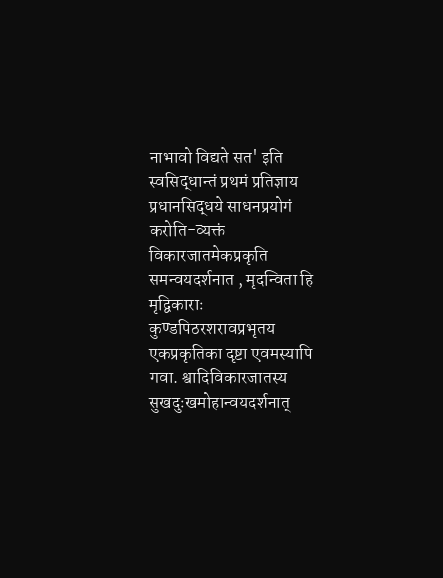नाभावो विद्यते सत' इति स्वसिद्धान्तं प्रथमं प्रतिज्ञाय प्रधानसिद्धये साधनप्रयोगं करोति-व्यक्तं विकारजातमेकप्रकृति समन्वयदर्शनात , मृदन्विता हि मृद्विकाराः कुण्डपिठरशरावप्रभृतय एकप्रकृतिका दृष्टा एवमस्यापि गवा. श्वादिविकारजातस्य सुखदुःखमोहान्वयदर्शनात्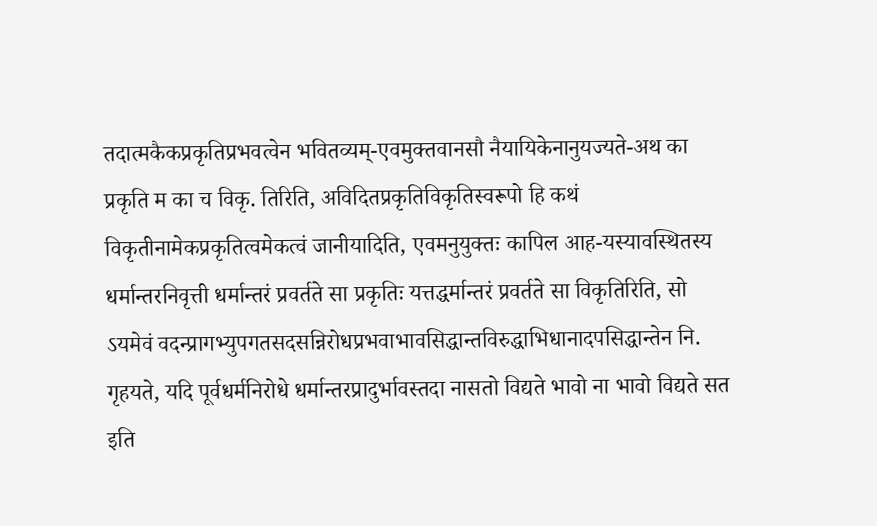तदात्मकैकप्रकृतिप्रभवत्वेन भवितव्यम्-एवमुक्तवानसौ नैयायिकेनानुयज्यते-अथ का प्रकृति म का च विकृ. तिरिति, अविदितप्रकृतिविकृतिस्वरूपो हि कथं विकृतीनामेकप्रकृतित्वमेकत्वं जानीयादिति, एवमनुयुक्तः कापिल आह-यस्यावस्थितस्य धर्मान्तरनिवृत्ती धर्मान्तरं प्रवर्तते सा प्रकृतिः यत्तद्धर्मान्तरं प्रवर्तते सा विकृतिरिति, सो ऽयमेवं वदन्प्रागभ्युपगतसदसन्निरोधप्रभवाभावसिद्धान्तविरुद्धाभिधानादपसिद्धान्तेन नि. गृहयते, यदि पूर्वधर्मनिरोधे धर्मान्तरप्रादुर्भावस्तदा नासतो विद्यते भावो ना भावो विद्यते सत इति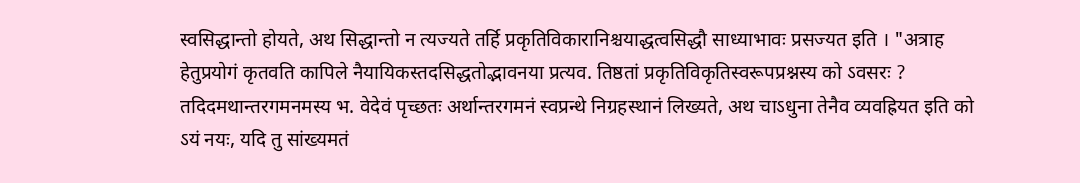स्वसिद्धान्तो होयते, अथ सिद्धान्तो न त्यज्यते तर्हि प्रकृतिविकारानिश्चयाद्धत्वसिद्धौ साध्याभावः प्रसज्यत इति । "अत्राह हेतुप्रयोगं कृतवति कापिले नैयायिकस्तदसिद्धतोद्भावनया प्रत्यव. तिष्ठतां प्रकृतिविकृतिस्वरूपप्रश्नस्य को ऽवसरः ? तदिदमथान्तरगमनमस्य भ. वेदेवं पृच्छतः अर्थान्तरगमनं स्वप्रन्थे निग्रहस्थानं लिख्यते, अथ चाऽधुना तेनैव व्यवह्रियत इति को ऽयं नयः, यदि तु सांख्यमतं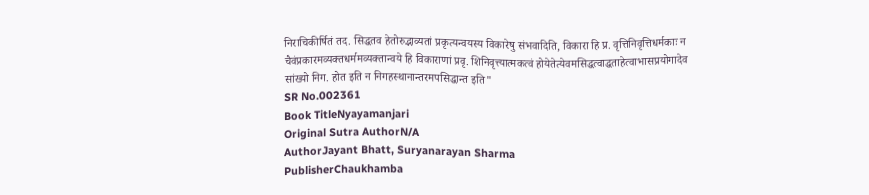निराचिकीर्षितं तद. सिद्धतव हेतोरुद्भाव्यतां प्रकृत्यन्वयस्य विकारेषु संभवादिति, विकारा हि प्र. वृत्तिनिवृत्तिधर्मकाः न चैवंप्रकारमव्यक्तधर्ममव्यक्तान्वये हि विकाराणां प्रवृ. शिनिवृत्त्यात्मकत्वं होयेतेत्येवमसिद्धत्वाद्धताहेत्वाभासप्रयोगादेव सांख्यो निग. होत इति न निगहस्थानान्तरमपसिद्धान्त इति"
SR No.002361
Book TitleNyayamanjari
Original Sutra AuthorN/A
AuthorJayant Bhatt, Suryanarayan Sharma
PublisherChaukhamba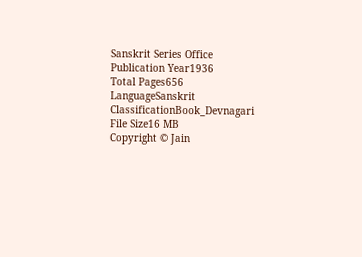Sanskrit Series Office
Publication Year1936
Total Pages656
LanguageSanskrit
ClassificationBook_Devnagari
File Size16 MB
Copyright © Jain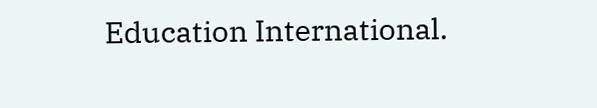Education International.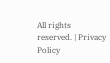All rights reserved. | Privacy Policy